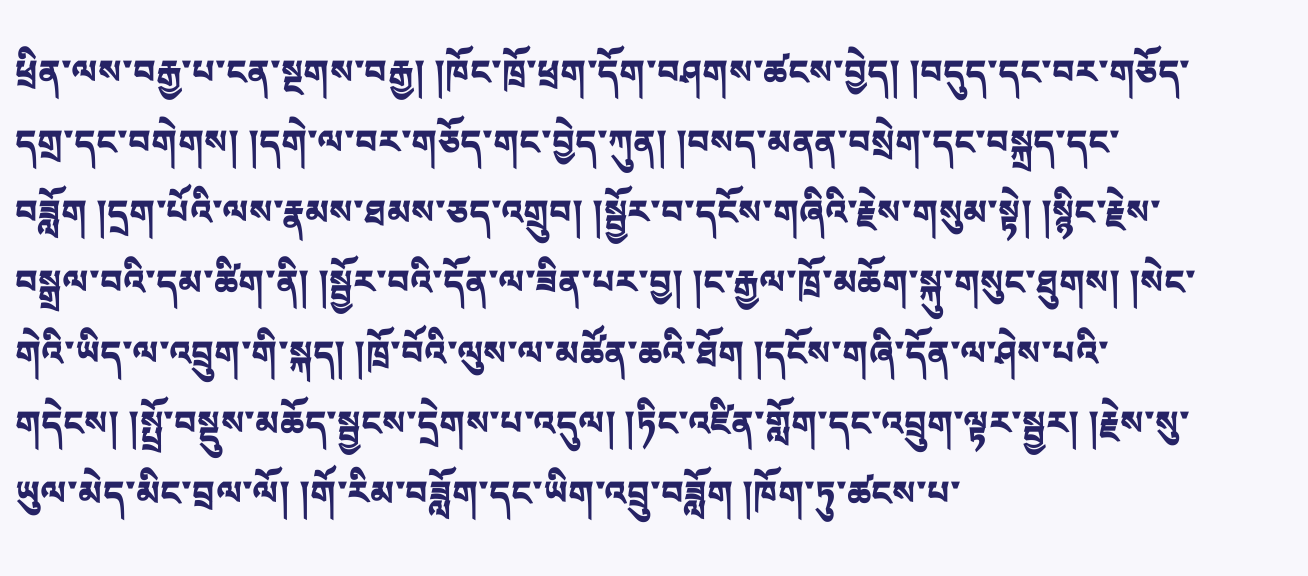ཕྲིན་ལས་བརྒྱ་པ་ངན་སྔགས་བརྒྱ། །ཁོང་ཁྲོ་ཕྲག་དོག་བཤགས་ཚངས་བྱེད། །བདུད་དང་བར་གཅོད་དགྲ་དང་བགེགས། །དགེ་ལ་བར་གཅོད་གང་བྱེད་ཀུན། །བསད་མནན་བསྲེག་དང་བསྐྲད་དང་བཟློག །དྲག་པོའི་ལས་རྣམས་ཐམས་ཅད་འགྲུབ། །སྦྱོར་བ་དངོས་གཞིའི་རྗེས་གསུམ་སྟེ། །སྙིང་རྗེས་བསྒྲལ་བའི་དམ་ཚིག་ནི། །སྦྱོར་བའི་དོན་ལ་ཟིན་པར་བྱ། །ང་རྒྱལ་ཁྲོ་མཆོག་སྐུ་གསུང་ཐུགས། །སེང་གེའི་ཡིད་ལ་འབྲུག་གི་སྐད། །ཁྲོ་བོའི་ལུས་ལ་མཚོན་ཆའི་ཐོག །དངོས་གཞི་དོན་ལ་ཤེས་པའི་གདེངས། །སྤྲོ་བསྡུས་མཆོད་སྦྱངས་དྲེགས་པ་འདུལ། །ཏིང་འཛིན་གློག་དང་འབྲུག་ལྟར་སྦྱར། །རྗེས་སུ་ཡུལ་མེད་མིང་བྲལ་ལོ། །གོ་རིམ་བཟློག་དང་ཡིག་འབྲུ་བཟློག །ཁོག་ཏུ་ཚངས་པ་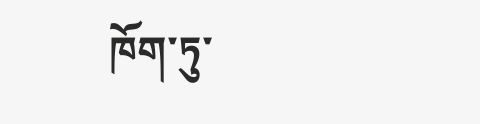ཁོག་ཏུ་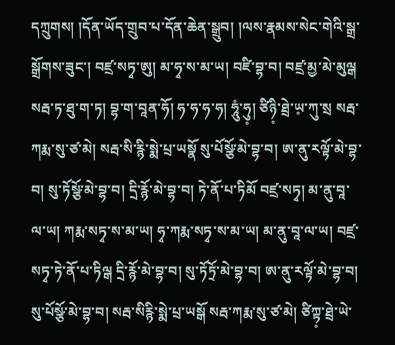དཀྲུགས། །དོན་ཡོད་གྲུབ་པ་དོན་ཆེན་སྒྲུབ། །ལས་རྣམས་སེང་གེའི་སྒྲ་སྒྲོགས་ཟུང་། བཛྲ་སཏྭ་ཨུ། མ་ཧྭ་ས་མ་ཡ། བཛི་བྷ་བ། བཛྲ་མྱ་མེ་མུལྒ སརྦ་ཏ་ཐུ་ག་ཏ། བྷ་ག་བཱན་ཧོ། ཧ་ཧ་ཧ་ཧ། ཧཱུཾ་ཧུ༷། ཙིཉི༷་ཐྲེ་ཡ༷་ཀུ་སྲ སརྦ་ཀརྨ་སུ་ཙ་མེ། སརྦ་སི་རྙི་སྨེ་པྲ་ཡསྣོ སུ་པོསྩོ་མེ་བྷ་བ། ཨ་ནུ་རལྟོ་མེ་བྷ་བ། སུ་ཏོསྩོ་མེ་བྷ་བ། དྲི་རྙོ་མེ་བྷ་བ། ཏེ་ནོ་པ་ཏིམོ བཛྲ་སཏྭ། མ་ནུ་བཱ་ལ་ཡ། ཀརྨ་སཏྭ་ས་མ་ཡ། ཧྭ་ཀརྨ་སཏྭ་ས་མ་ཡ། མ་ནུ་བཱ་ལ་ཡ། བཛྲ་སཏྭ་ཏེ་ནོ་པ་ཏིལྒ དྲི་རྙོ་མེ་བྷ་བ། སུ་ཏོཏྲོ་མེ་བྷ་བ། ཨ་ནུ་རལྟོ་མེ་བྷ་བ། སུ་པོསྩོ་མེ་བྷ་བ། སརྦ་སིརྙི་སྨེ་པྲ་ཡསྒོ སརྦ་ཀརྨ་སུ་ཙ་མེ། ཙིཀྟ༷་ཐྲེ་ཡེ་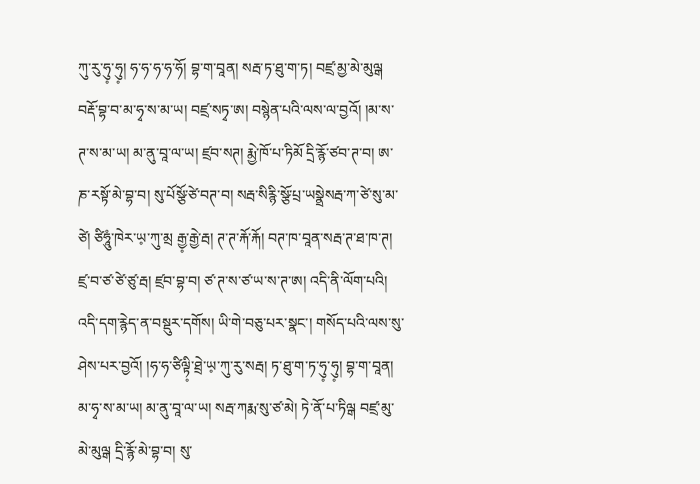ཀུ་རུ་ཧུ༷་ཧུ༷། ཧ་ཧ་ཧ་ཧ་ཧོ། བྷ་ག་བཱན། སརྦ་ཏ་ཐུ་ག་ཏ། བཛྲ་མྱ་མེ་མུལྒ བརྡོ་བྷ་བ་མ་ཧྭ་ས་མ་ཡ། བཛྲ་སཏྭ་ཨ། བསྙེན་པའི་ལས་ལ་བྱའོ། །མ་ས་ཊ་ས་མ་ཡ། མ་ནུ་བཱ་ལ་ཡ། ཛྲབ་སཊ། རྨྱེ་ཁོ་པ་ཏིམོ དྲི་རྙོ་ཙབ་ཊ་བ། ཨ་ཎ་རསྟོ་མེ་བྷ་བ། སུ་པོསྩོ་ཙེ་བཊ་བ། སརྦ་སིརྙི་སྩོ་པྲ་ཡསྣྲེསརྦ་ཀ་ཙེ་སུ་མ་ཙེ། ཙིཧཱུཾ་ཁེར་ཡ༷་ཀུ་མྲ རྒྱ༷་རྒྱེ་རྦ། ཊ་ཊ་རྐོ་རྐོ། བཊ་ཁ་བཱན་སརྦ་ཊ་ཐ་ཁ་ཊ། ཛྲ་བ་ཙ་ཙེ་ཙུ་རྦ། ཛྲབ་བྷ་བ། ཙ་ཊ་ས་ཙ་ཡ་ས་ཊ་ཨ། འདི་ནི་ལོག་པའི། འདི་དག་རྙེད་ན་བསྡུར་དགོས། ཡི་གེ་བཅུ་པར་སྣང་། གསོད་པའི་ལས་སུ་ཤེས་པར་བྱའོ། །ཧ་ཧ་ཙིལྟི༷་ཐྲེ་ཡ༷་ཀུ་རུ་སརྦ། ཏ་ཐུ་ག་ཏ་ཧུ༷་ཧུ༷། བྷ་ག་བཱན། མ་ཧྭ་ས་མ་ཡ། མ་ནུ་བཱ་ལ་ཡ། སརྦ་ཀརྨ་སུ་ཙ་མེ། ཏེ་ནོ་པ་ཏིལྒ བཛྲ་མུ་མེ་མུལྒ དྲི་རྙོ་མེ་བྷ་བ། སུ་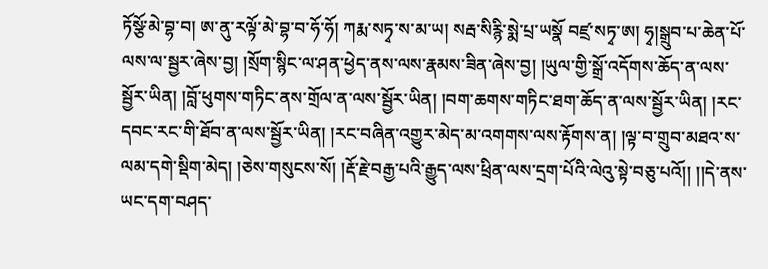ཏོསྩོ་མེ་བྷ་བ། ཨ་ནུ་རལྟོ་མེ་བྷ་བ་ཧོ་ཧོ། ཀརྨ་སཏྭ་ས་མ་ཡ། སརྦ་སིརྙི་སྨེ་པྲ་ཡསྣོ བཛྲ་སཏྭ་ཨ། ཧྭ།སྒྲུབ་པ་ཆེན་པོ་ལས་ལ་སྦྱར་ཞེས་བྱ། །སྲོག་སྙིང་ལ་ཤན་ཕྱེད་ནས་ལས་རྣམས་ཟིན་ཞེས་བྱ། །ཡུལ་གྱི་སྒྲོ་འདོགས་ཆོད་ན་ལས་སྦྱོར་ཡིན། །བློ་ཕུགས་གཏིང་ནས་གྲོལ་ན་ལས་སྦྱོར་ཡིན། །བག་ཆགས་གཏིང་ཐག་ཆོད་ན་ལས་སྦྱོར་ཡིན། །རང་དབང་རང་གི་ཐོབ་ན་ལས་སྦྱོར་ཡིན། །རང་བཞིན་འགྱུར་མེད་མ་འགགས་ལས་རྟོགས་ན། །ལྟ་བ་གྲུབ་མཐའ་ས་ལམ་དགེ་སྡིག་མེད། །ཅེས་གསུངས་སོ། །རྡོ་རྗེ་བརྒྱ་པའི་རྒྱུད་ལས་ཕྲིན་ལས་དྲག་པོའི་ལེའུ་སྟེ་བཅུ་པའོ།། །།དེ་ནས་ཡང་དག་བཤད་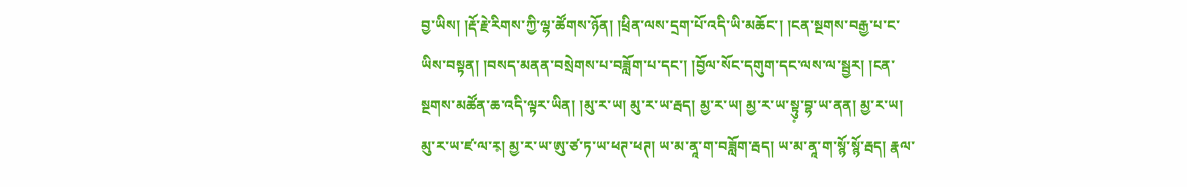བྱ་ཡིས། །རྡོ་རྗེ་རིགས་ཀྱི་ལྷ་ཚོགས་ཉོན། །ཕྲིན་ལས་དྲག་པོ་འདི་ཡི་མཆོང་། །ངན་སྔགས་བརྒྱ་པ་ང་ཡིས་བསྟན། །བསད་མནན་བསྲེགས་པ་བཟློག་པ་དང་། །བྱོལ་སོང་དགུག་དང་ལས་ལ་སྦྱར། །ངན་སྔགས་མཚོན་ཆ་འདི་ལྟར་ཡིན། །མུ་ར་ཡ། མུ་ར་ཡ་རྦད། མྱ་ར་ཡ། མྱ་ར་ཡ་སྟུ༷་བྷ་ཡ་ནན། མྱ་ར་ཡ། མུ་ར་ཡ་ཛ་ལ་ར༷། མྱ་ར་ཡ་ཨུ་ཙ་ཏ་ཡ་ཕཊ་ཕཊ། ཡ་མ་ནཱ་ག་བཟློག་རྦད། ཡ་མ་ནཱ་ག་སྙོ་སྙོ་རྦད། རྣལ་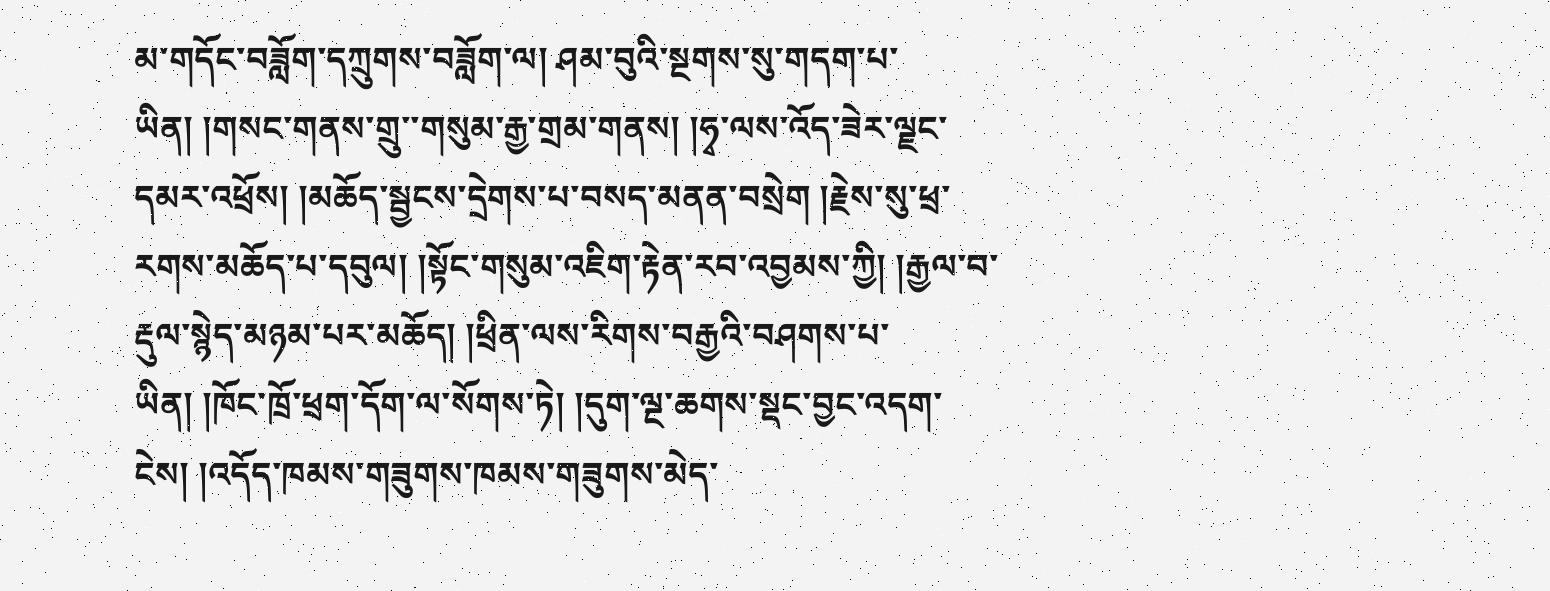མ་གདོང་བཟློག་དཀྲུགས་བཟློག་ལ། ཤམ་བུའི་སྔགས་སུ་གདག་པ་ཡིན། །གསང་གནས་གྲུ་་གསུམ་རྒྱ་གྲམ་གནས། །ཧྭ་ལས་འོད་ཟེར་ལྗང་དམར་འཕྲོས། །མཆོད་སྦྱངས་དྲེགས་པ་བསད་མནན་བསྲེག །རྗེས་སུ་ཕྲ་རགས་མཆོད་པ་དབུལ། །སྟོང་གསུམ་འཇིག་རྟེན་རབ་འབྱམས་ཀྱི། །རྒྱལ་བ་རྡུལ་སྙེད་མཉམ་པར་མཆོད། །ཕྲིན་ལས་རིགས་བརྒྱའི་བཤགས་པ་ཡིན། །ཁོང་ཁྲོ་ཕྲག་དོག་ལ་སོགས་ཏེ། །དུག་ལྔ་ཆགས་སྡང་བྱང་འདག་ངེས། །འདོད་ཁམས་གཟུགས་ཁམས་གཟུགས་མེད་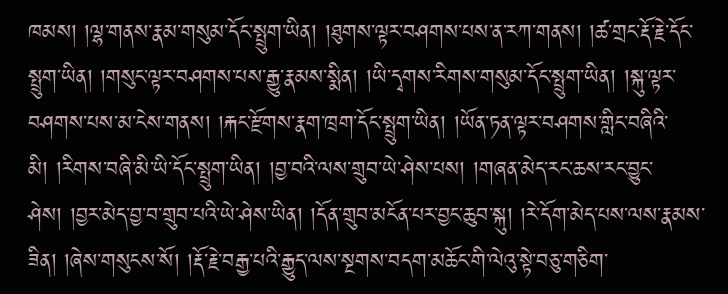ཁམས། །ལྷ་གནས་རྣམ་གསུམ་དོང་སྤྲུག་ཡིན། །ཐུགས་ལྟར་བཤགས་པས་ན་རཀ་གནས། །ཚ་གྲང་རྡོ་རྗེ་དོང་སྤྲུག་ཡིན། །གསུང་ལྟར་བཤགས་པས་རྒྱུ་རྣམས་སྨིན། །ཡི་དྭགས་རིགས་གསུམ་དོང་སྤྲུག་ཡིན། །སྐུ་ལྟར་བཤགས་པས་མ་ངེས་གནས། །རྐང་རྫོགས་རྣག་ཁྲག་དོང་སྤྲུག་ཡིན། །ཡོན་ཏན་ལྟར་བཤགས་གླིང་བཞིའི་མི། །རིགས་བཞི་མི་ཡི་དོང་སྤྲུག་ཡིན། །བྱ་བའི་ལས་གྲུབ་ཡེ་ཤེས་པས། །གཞན་མེད་རང་ཆས་རང་བྱུང་ཤེས། །བྱར་མེད་བྱ་བ་གྲུབ་པའི་ཡེ་ཤེས་ཡིན། །དོན་གྲུབ་མངོན་པར་བྱང་ཆུབ་སྐུ། །རེ་དོག་མེད་པས་ལས་རྣམས་ཟིན། །ཞེས་གསུངས་སོ། །རྡོ་རྗེ་བརྒྱ་པའི་རྒྱུད་ལས་སྔགས་བདག་མཆོང་གི་ལེའུ་སྟེ་བཅུ་གཅིག་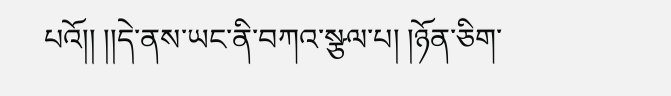པའོ།། །།དེ་ནས་ཡང་ནི་བཀའ་སྩལ་པ། །ཉོན་ཅིག་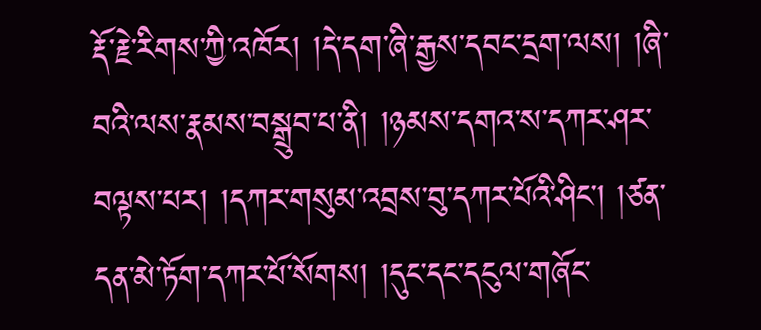རྡོ་རྗེ་རིགས་ཀྱི་འཁོར། །དེ་དག་ཞི་རྒྱས་དབང་དྲག་ལས། །ཞི་བའི་ལས་རྣམས་བསྒྲུབ་པ་ནི། །ཉམས་དགའ་ས་དཀར་ཤར་བལྟས་པར། །དཀར་གསུམ་འབྲས་བུ་དཀར་པོའི་ཤིང་། །ཙན་དན་མེ་ཏོག་དཀར་པོ་སོགས། །དུང་དང་དངུལ་གཞོང་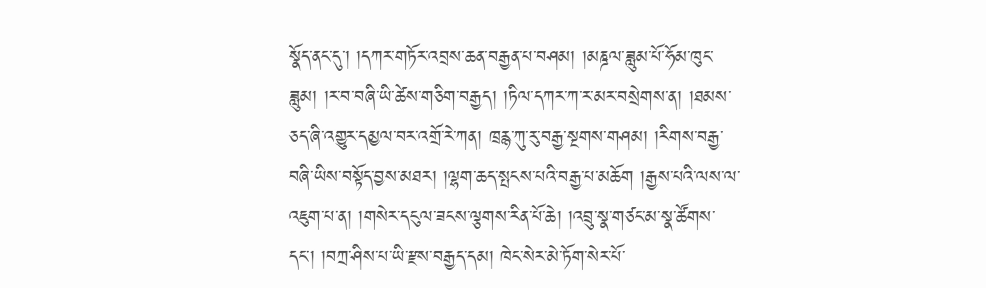སྣོད་ནང་དུ་། །དཀར་གཏོར་འབྲས་ཆན་བརྒྱན་པ་བཤམ། །མཎྜལ་ཟླུམ་པོ་ཧོམ་ཁུང་ཟླུམ། །ར་བ་བཞི་ཡི་ཚེས་གཅིག་བརྒྱད། །ཏིལ་དཀར་ཀ་ར་མར་བསྲེགས་ན། །ཐམས་ཅད་ཞི་འགྱུར་དམྱལ་བར་འགྲོ་རེ་ཀན། ཁྲརྙ་ཀུ་རུ་བརྒྱ་སྔགས་གཤམ། །རིགས་བརྒྱ་བཞི་ཡིས་བསྟོད་བྱས་མཐར། །ལྷག་ཆད་སྤངས་པའི་བརྒྱ་པ་མཆོག །རྒྱས་པའི་ལས་ལ་འཇུག་པ་ན། །གསེར་དངུལ་ཟངས་ལྕགས་རིན་པོ་ཆེ། །འབྲུ་སྣ་གཙང་མ་སྣ་ཚོགས་དང་། །བཀྲ་ཤིས་པ་ཡི་རྫས་བརྒྱད་དམ། ཁེང་སེར་མེ་ཏོག་སེར་པོ་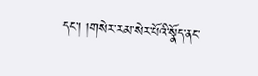དང་། །གསེར་རམ་སེར་པོའི་སྣོད་ནང་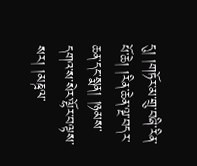དུ། །གཏོར་མ་གྲུ་བཞི་རིན་པོ་ཆེ། །རིན་ཆེན་ལྔ་བདར་ཆན་དང་སྨན། །ཉམས་དགའ་ས་སེར་ལྷོར་བལྟས་སར། །མཎྜལ་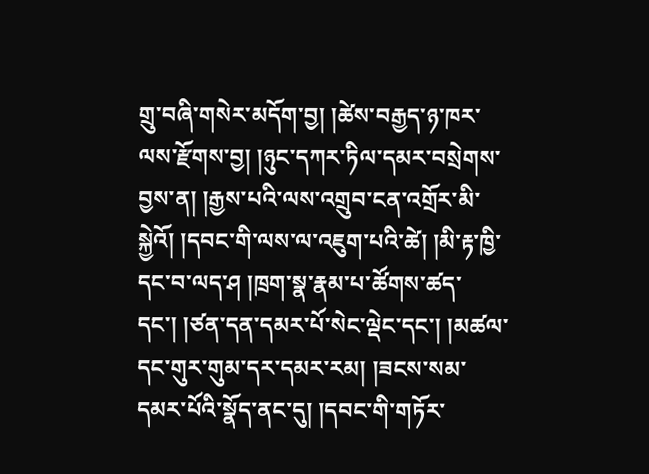གྲུ་བཞི་གསེར་མདོག་བྱ། །ཚེས་བརྒྱད་ཉ་ཁར་ལས་རྫོགས་བྱ། །ཉུང་དཀར་ཏིལ་དམར་བསྲེགས་བྱས་ན། །རྒྱས་པའི་ལས་འགྲུབ་ངན་འགྲོར་མི་སྐྱེའོ། །དབང་གི་ལས་ལ་འཇུག་པའི་ཚེ། །མི་རྟ་ཁྱི་དང་བ་ལད་ཤ །ཁྲག་སྣ་རྣམ་པ་ཚོགས་ཚད་དང་། །ཙན་དན་དམར་པོ་སེང་ལྡེང་དང་། །མཚལ་དང་གུར་གུམ་དར་དམར་རམ། །ཟངས་སམ་དམར་པོའི་སྣོད་ནང་དུ། །དབང་གི་གཏོར་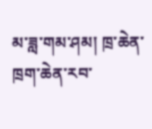མ་ཟླ་གམ་ཤམ། ཁྲ་ཆེན་ཁྲག་ཆེན་རབ་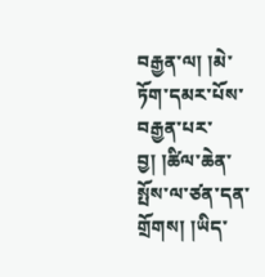བརྒྱན་ལ། །མེ་ཏོག་དམར་པོས་བརྒྱན་པར་བྱ། །ཚིལ་ཆེན་སྤོས་ལ་ཙན་དན་གྲོགས། །ཡིད་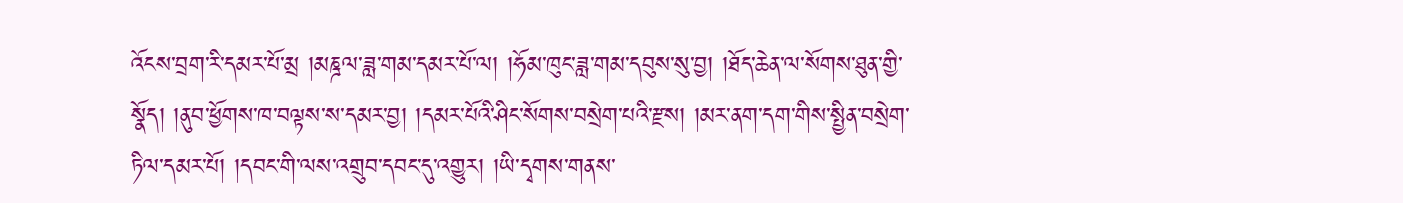འོངས་བྲག་རི་དམར་པོ་མྲ །མཎྜལ་ཟླ་གམ་དམར་པོ་ལ། །ཧོམ་ཁུང་ཟླ་གམ་དབུས་སུ་བྱ། །ཐོད་ཆེན་ལ་སོགས་ཐུན་གྱི་སྣོད། །ནུབ་ཕྱོགས་ཁ་བལྟས་ས་དམར་བྱ། །དམར་པོའི་ཤིང་སོགས་བསྲེག་པའི་རྫས། །མར་ནག་དག་གིས་སྤྱིན་བསྲེག་ཏིལ་དམར་པོ། །དབང་གི་ལས་འགྲུབ་དབང་དུ་འགྱུར། །ཡི་དྭགས་གནས་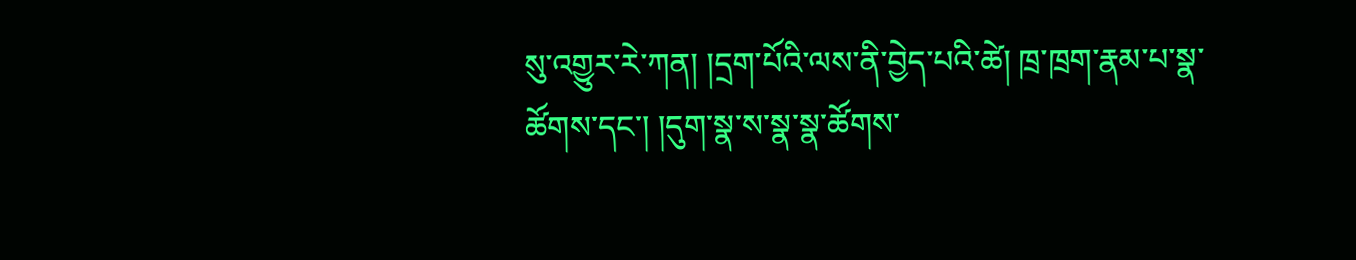སུ་འགྱུར་རེ་ཀན། །དྲག་པོའི་ལས་ནི་བྱེད་པའི་ཚེ། ཁྲ་ཁྲག་རྣམ་པ་སྣ་ཚོགས་དང་། །དུག་སྣ་ས་སྣ་སྣ་ཚོགས་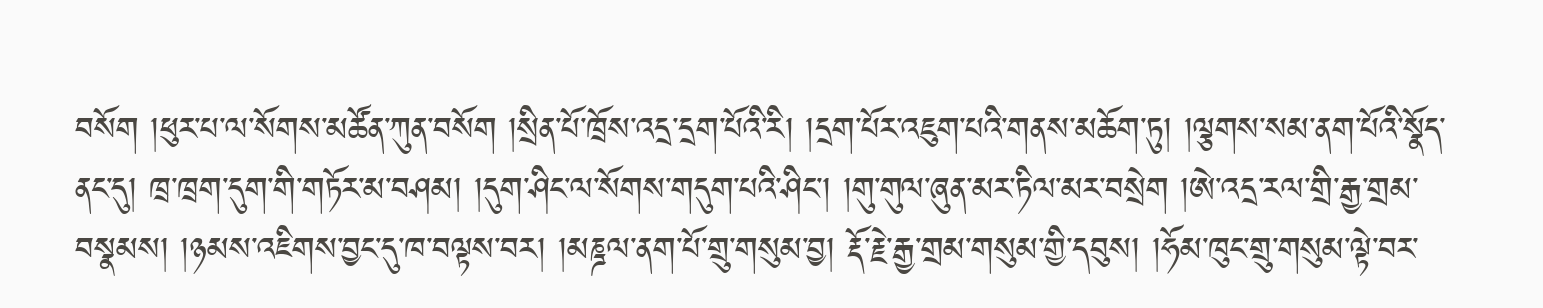བསོག །ཕུར་པ་ལ་སོགས་མཚོན་ཀུན་བསོག །སྲིན་པོ་ཁྲོས་འདྲ་དྲག་པོའི་རི། །དྲག་པོར་འཇུག་པའི་གནས་མཆོག་ཏུ། །ལྕགས་སམ་ནག་པོའི་སྣོད་ནང་དུ། ཁྲ་ཁྲག་དུག་གི་གཏོར་མ་བཤམ། །དུག་ཤིང་ལ་སོགས་གདུག་པའི་ཤིང་། །གུ་གུལ་ཞུན་མར་ཏིལ་མར་བསྲེག །ཨེ་འདྲ་རལ་གྲི་རྒྱ་གྲམ་བསྣམས། །ཉམས་འཇིགས་བྱང་དུ་ཁ་བལྟས་བར། །མཎྜལ་ནག་པོ་གྲུ་གསུམ་བྱ། རྡོ་རྗེ་རྒྱ་གྲམ་གསུམ་གྱི་དབུས། །ཧོམ་ཁུང་གྲུ་གསུམ་ལྟེ་བར་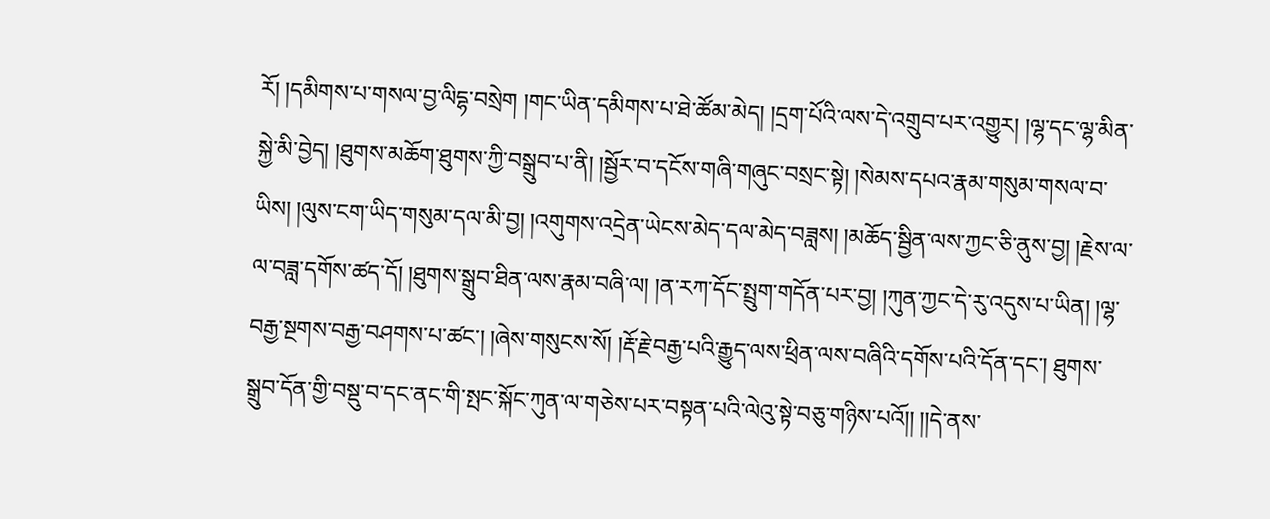རོ། །དམིགས་པ་གསལ་བྱ་ལིདྷ་བསྲེག །གང་ཡིན་དམིགས་པ་ཐེ་ཚོམ་མེད། །དྲག་པོའི་ལས་དེ་འགྲུབ་པར་འགྱུར། །ལྷ་དང་ལྷ་མིན་སྐྱེ་མི་བྱེད། །ཐུགས་མཆོག་ཐུགས་ཀྱི་བསྒྲུབ་པ་ནི། །སྦྱོར་བ་དངོས་གཞི་གཞུང་བསྲང་སྟེ། །སེམས་དཔའ་རྣམ་གསུམ་གསལ་བ་ཡིས། །ལུས་ངག་ཡིད་གསུམ་དལ་མི་བྱ། །འགུགས་འདྲེན་ཡེངས་མེད་དལ་མེད་བཟླས། །མཆོད་སྦྱིན་ལས་ཀྱང་ཅི་ནུས་བྱ། །རྗེས་ལ་ལ་བཟླ་དགོས་ཚད་དོ། །ཐུགས་སྒྲུབ་ཐིན་ལས་རྣམ་བཞི་ལ། །ན་རཀ་དོང་སྤྲུག་གདོན་པར་བྱ། །ཀུན་ཀྱང་དེ་རུ་འདུས་པ་ཡིན། །ལྷ་བརྒྱ་སྔགས་བརྒྱ་བཤགས་པ་ཚང་། །ཞེས་གསུངས་སོ། །རྡོ་རྗེ་བརྒྱ་པའི་རྒྱུད་ལས་ཕྲིན་ལས་བཞིའི་དགོས་པའི་དོན་དང་། ཐུགས་སྒྲུབ་དོན་གྱི་བསྡུ་བ་དང་ནང་གི་སྤང་སྐོང་ཀུན་ལ་གཅེས་པར་བསྟན་པའི་ལེའུ་སྟེ་བཅུ་གཉིས་པའོ།། །།དེ་ནས་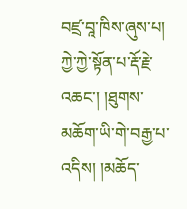བཛྲ་བཱ་ཁིས་ཞུས་པ། ཀྱེ་ཀྱེ་སྟོན་པ་རྡོ་རྗེ་འཆང་། །ཐུགས་མཆོག་ཡི་གེ་བརྒྱ་པ་འདིས། །མཆོད་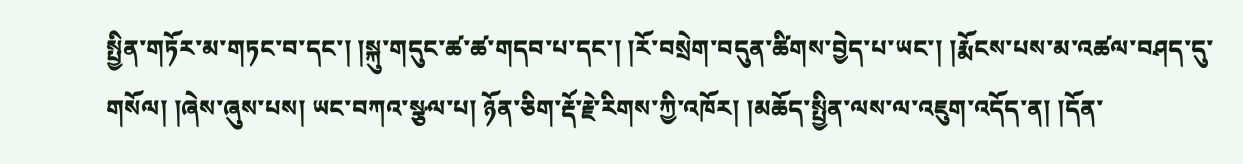སྤྱིན་གཏོར་མ་གཏང་བ་དང་། །སྐུ་གདུང་ཚ་ཚ་གདབ་པ་དང་། །རོ་བསྲེག་བདུན་ཚིགས་བྱེད་པ་ཡང་། །རྨོངས་པས་མ་འཚལ་བཤད་དུ་གསོལ། །ཞེས་ཞུས་པས། ཡང་བཀའ་སྩལ་པ། ཉོན་ཅིག་རྡོ་རྗེ་རིགས་ཀྱི་འཁོར། །མཆོད་སྤྱིན་ལས་ལ་འཇུག་འདོད་ན། །དོན་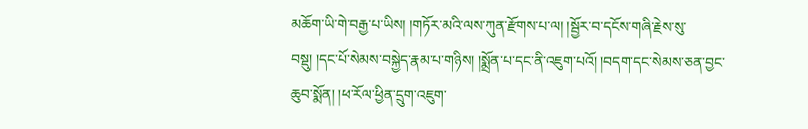མཆོག་ཡི་གེ་བརྒྱ་པ་ཡིས། །གཏོར་མའི་ལས་ཀུན་རྫོགས་པ་ལ། །སྦྱོར་བ་དངོས་གཞི་རྗེས་སུ་བསྡུ། །དང་པོ་སེམས་བསྐྱེད་རྣམ་པ་གཉིས། །སྨྲོན་པ་དང་ནི་འཇུག་པའོ། །བདག་དང་སེམས་ཅན་བྱང་ཆུབ་སྨོན། །ཕ་རོལ་ཕྱིན་དྲུག་འཇུག་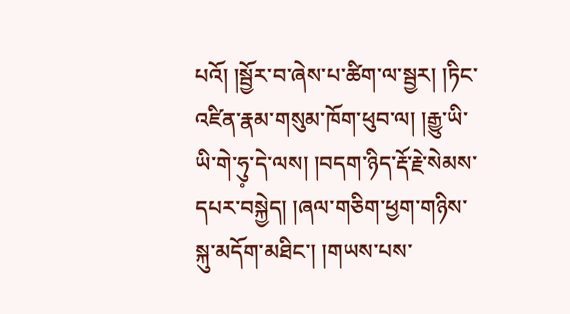པའོ། །སྦྱོར་བ་ཞེས་པ་ཚིག་ལ་སྦྱར། །ཏིང་འཛིན་རྣམ་གསུམ་ཁོག་ཕུབ་ལ། །རྒྱུ་ཡི་ཡི་གེ་ཧུ༷་དེ་ལས། །བདག་ཉིད་རྡོ་རྗེ་སེམས་དཔར་བསྐྱེད། །ཞལ་གཅིག་ཕྱག་གཉིས་སྐུ་མདོག་མཐིང་། །གཡས་པས་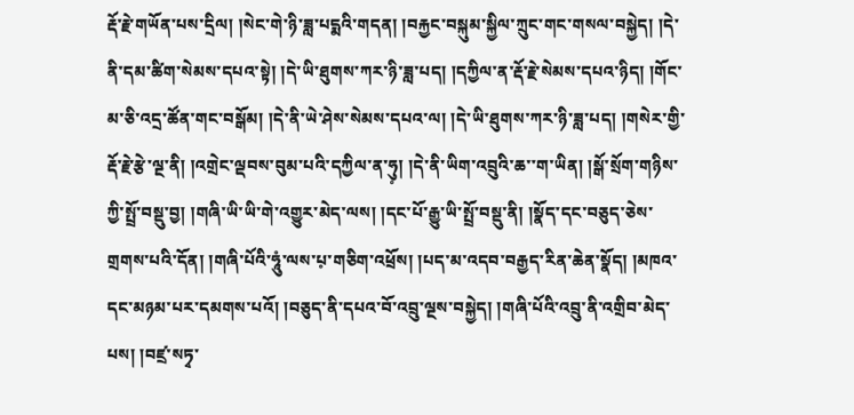རྡོ་རྗེ་གཡོན་པས་དྲིལ། །སེང་གེ་ཉི་ཟླ་པདྨའི་གདན། །བརྐྱང་བསྐུམ་སྐྱིལ་ཀྲུང་གང་གསལ་བསྐྱེད། །དེ་ནི་དམ་ཚིག་སེམས་དཔའ་སྟེ། །དེ་ཡི་ཐུགས་ཀར་ཉི་ཟླ་པད། །དཀྱིལ་ན་རྡོ་རྗེ་སེམས་དཔའ་ཉིད། །གོང་མ་ཅི་འདྲ་ཚོན་གང་བསྒོམ། །དེ་ནི་ཡེ་ཤེས་སེམས་དཔའ་ལ། །དེ་ཡི་ཐུགས་ཀར་ཉི་ཟླ་པད། །གསེར་གྱི་རྡོ་རྗེ་རྩེ་ལྔ་ནི། །འགྲེང་ལྡབས་བུམ་པའི་དཀྱིལ་ན་ཧུ༷། །དེ་ནི་ཡིག་འབྲུའི་ཆ་་ག་ཡིན། །སྒོ་སྲོག་གཉིས་ཀྱི་སྤྲོ་བསྡུ་བྱ། །གཞི་ཡི་ཡི་གེ་འགྱུར་མེད་ལས། །དང་པོ་རྒྱུ་ཡི་སྤྲོ་བསྡུ་ནི། །སྣོད་དང་བཅུད་ཅེས་གྲགས་པའི་དོན། །གཞི་པོའི་ཧཱུཾ་ལས་པ༷་གཅིག་འཕྲོས། །པད་མ་འདབ་བརྒྱད་རིན་ཆེན་སྣོད། །མཁའ་དང་མཉམ་པར་དམགས་པའོ། །བཅུད་ནི་དཔའ་བོ་འབྲུ་ལྔས་བསྐྱེད། །གཞི་པོའི་འབྲུ་ནི་འགྲིབ་མེད་པས། །བཛྲ་སཏྭ་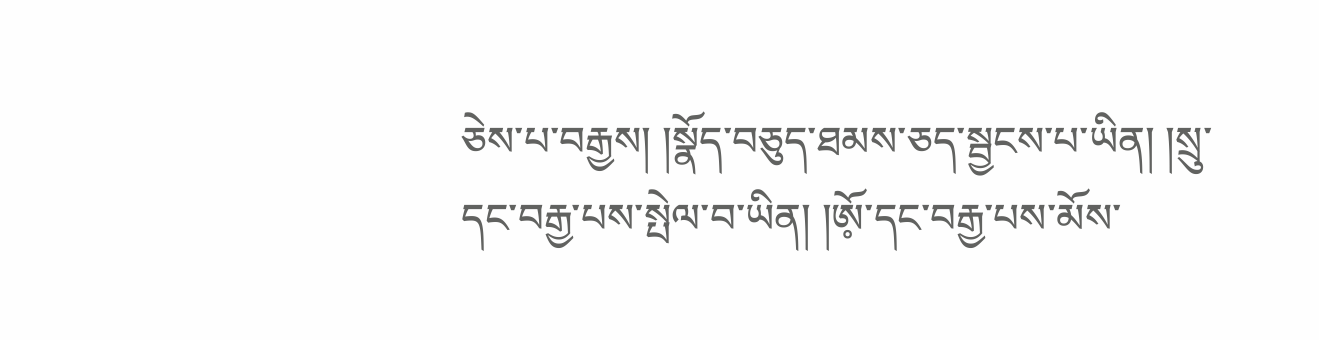ཅེས་པ་བརྒྱས། །སྣོད་བཅུད་ཐམས་ཅད་སྦྱངས་པ་ཡིན། །སྲུ་དང་བརྒྱ་པས་སྤེལ་བ་ཡིན། །ཨོ༷་དང་བརྒྱ་པས་མོས་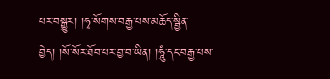པར་བསྒྱུར། །ཧྭ་སོགས་བརྒྱ་པས་མཆོད་སྦྱིན་བྱེད། །སོ་སོར་ཐོབ་པར་བྱ་བ་ཡིན། །ཧཱུཾ་དང་བརྒྱ་པས་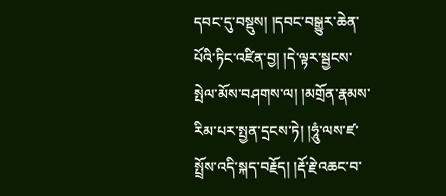དབང་དུ་བསྡུས། །དབང་བསྒྱུར་ཆེན་པོའི་ཏིང་འཛིན་བྱ། །དེ་ལྟར་སྦྱངས་སྤེལ་མོས་བཤགས་ལ། །མགྲོན་རྣམས་རིམ་པར་སྤྱན་དྲངས་ཏེ། །ཧཱུཾ་ལས་ཛ་སྤྲོས་འདི་སྐད་བརྗོད། །རྡོ་རྗེ་འཆང་བ་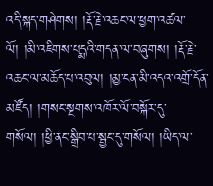འདི་སྐད་གཤེགས། །རྡོ་རྗེ་འཆང་ལ་ཕྱག་འཚལ་ལོ། །མི་འཇིགས་པདྨའི་གདན་ལ་བཞུགས། །རྡོ་རྗེ་འཆང་ལ་མཆོད་པ་འབུལ། །མྱ་ངན་མི་འདའ་འགྲོ་དོན་མཛོད། །གསང་སྔགས་འཁོར་ལོ་བསྐོར་དུ་གསོལ། །ཕྱི་ནང་སྒྲིབ་པ་སྦྱང་དུ་གསོལ། །ཡིད་ལ་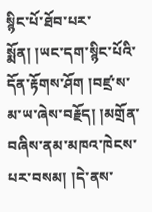སྙིང་པོ་ཐོབ་པར་སྨོན། །ཡང་དག་སྙིང་པོའི་དོན་རྟོགས་ཤོག །བཛྲ་ས་མ་ཡ་ཞེས་བརྗོད། །མགྲོན་བཞིས་ནམ་མཁའ་ཁེངས་པར་བསམ། །དེ་ནས་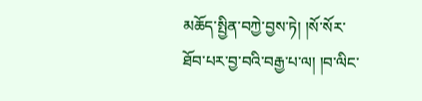མཆོད་སྤྱིན་བཀྱེ་བྱས་ཏེ། །སོ་སོར་ཐོབ་པར་བྱ་བའི་བརྒྱ་པ་ལ། །བ་ལིང་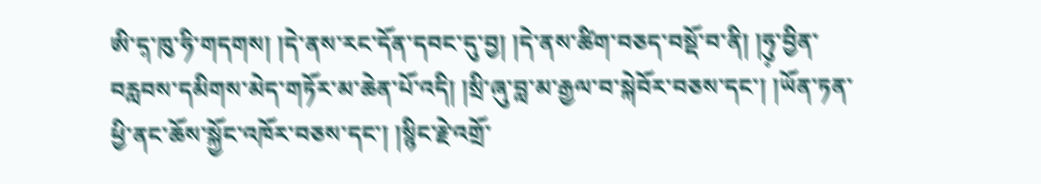ཨི་ད༷་ཁུ་ཧི་གདགས། །དེ་ནས་རང་དོན་དབང་དུ་བྱ། །དེ་ནས་ཚིག་བཅད་བསྡོ་བ་ནི། །ཧུ༷་བྱིན་བརླབས་དམིགས་མེད་གཏོར་མ་ཆེན་པོ་འདི། །སྲི་ཞུ་བླ་མ་རྒྱལ་བ་སྐེབོར་བཅས་དང་། །ཡོན་ཏན་ཕྱི་ནང་ཆོས་སྐྱོང་འཁོར་བཅས་དང་། །སྙིང་རྗེ་འགྲོ་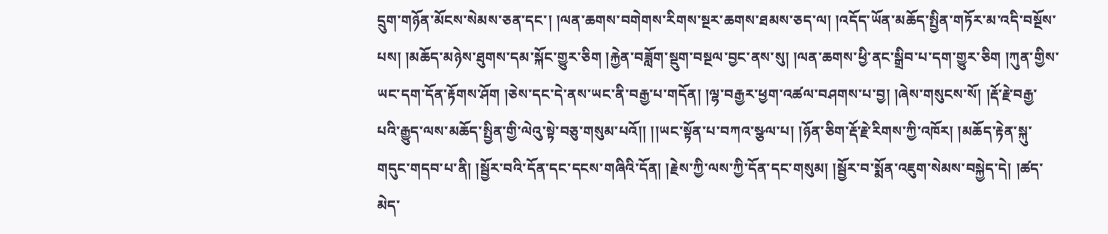དྲུག་གཉོན་མོངས་སེམས་ཅན་དང་། །ལན་ཆགས་བགེགས་རིགས་སྔར་ཆགས་ཐམས་ཅད་ལ། །འདོད་ཡོན་མཆོད་སྤྱིན་གཏོར་མ་འདི་བསྔོས་པས། །མཆོད་མཉེས་ཐུགས་དམ་སྐོང་གྱུར་ཅིག །རྐྱེན་བཟློག་སྡུག་བསྔལ་བྱང་ནས་སུ། །ལན་ཆགས་ཕྱི་ནང་སྒྲིབ་པ་དག་གྱུར་ཅིག །ཀུན་གྱིས་ཡང་དག་དོན་རྟོགས་ཤོག །ཅེས་དང་དེ་ནས་ཡང་ནི་བརྒྱ་པ་གདོན། །ལྷ་བརྒྱར་ཕྱག་འཚལ་བཤགས་པ་བྱ། །ཞེས་གསུངས་སོ། །རྡོ་རྗེ་བརྒྱ་པའི་རྒྱུད་ལས་མཆོད་སྤྱིན་གྱི་ལེའུ་སྟེ་བཅུ་གསུམ་པའོ།། །།ཡང་སྟོན་པ་བཀའ་སྩལ་པ། །ཉོན་ཅིག་རྡོ་རྗེ་རིགས་ཀྱི་འཁོར། །མཆོད་རྟེན་སྐུ་གདུང་གདབ་པ་ནི། །སྦྱོར་བའི་དོན་དང་དངས་གཞིའི་དོན། །རྗེས་ཀྱི་ལས་ཀྱི་དོན་དང་གསུམ། །སྦྱོར་བ་སྨོན་འཇུག་སེམས་བསྐྱེད་དེ། །ཚད་མེད་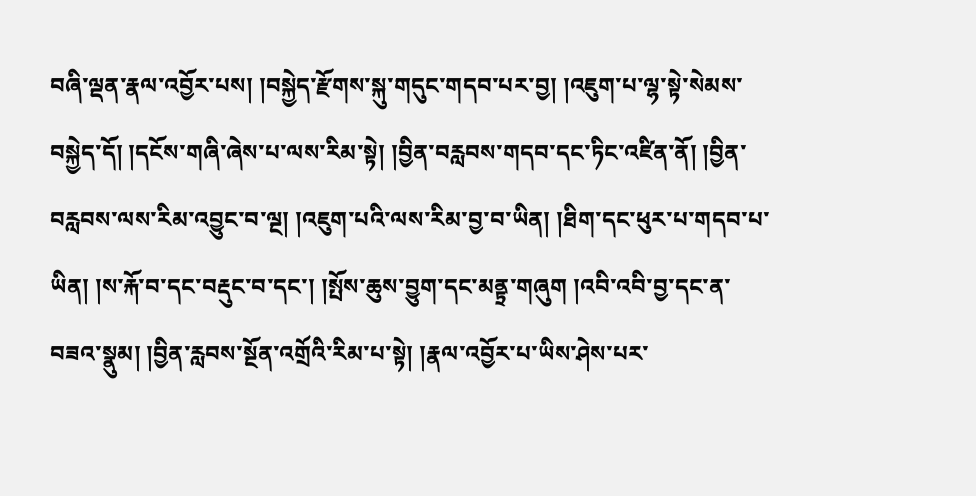བཞི་ལྡན་རྣལ་འབྱོར་པས། །བསྐྱེད་རྫོགས་སྐུ་གདུང་གདབ་པར་བྱ། །འཇུག་པ་ལྷ་སྟེ་སེམས་བསྐྱེད་དོ། །དངོས་གཞི་ཞེས་པ་ལས་རིམ་སྟེ། །བྱིན་བརླབས་གདབ་དང་ཏིང་འཛིན་ནོ། །བྱིན་བརླབས་ལས་རིམ་འབྱུང་བ་ལྔ། །འཇུག་པའི་ལས་རིམ་བྱ་བ་ཡིན། །ཐིག་དང་ཕུར་པ་གདབ་པ་ཡིན། །ས་རྐོ་བ་དང་བརྡུང་བ་དང་། །སྤོས་ཆུས་བྱུག་དང་མནྟྲ་གཞུག །འབི་འབི་བྱ་དང་ན་བཟའ་སྣུམ། །བྱིན་རླབས་སྔོན་འགྲོའི་རིམ་པ་སྟེ། །རྣལ་འབྱོར་པ་ཡིས་ཤེས་པར་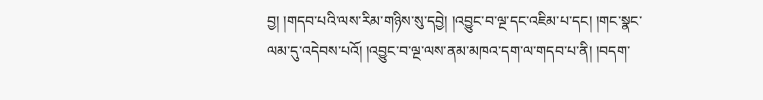བྱ། །གདབ་པའི་ལས་རིམ་གཉིས་སུ་དབྱེ། །འབྱུང་བ་ལྔ་དང་འཇིམ་པ་དང། །གང་སྣང་ལམ་དུ་འདེབས་པའོ། །འབྱུང་བ་ལྔ་ལས་ནམ་མཁའ་དག་ལ་གདབ་པ་ནི། །བདག་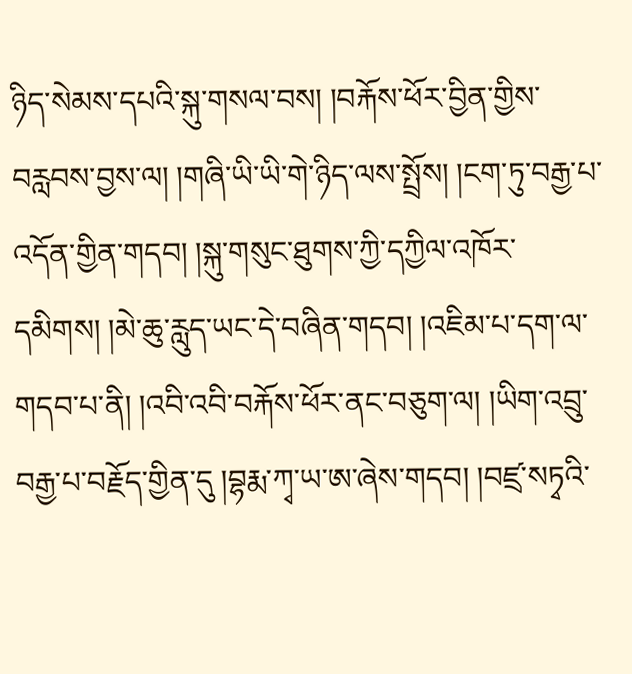ཉིད་སེམས་དཔའི་སྐུ་གསལ་བས། །བརྐོས་ཕོར་བྱིན་གྱིས་བརླབས་བྱས་ལ། །གཞི་ཡི་ཡི་གེ་ཉིད་ལས་སྤྲོས། །ངག་ཏུ་བརྒྱ་པ་འདོན་གྱིན་གདབ། །སྐུ་གསུང་ཐུགས་ཀྱི་དཀྱིལ་འཁོར་དམིགས། །མེ་ཆུ་རླུད་ཡང་དེ་བཞིན་གདབ། །འཇིམ་པ་དག་ལ་གདབ་པ་ནི། །འབི་འབི་བརྐོས་ཕོར་ནང་བཅུག་ལ། །ཡིག་འབྲུ་བརྒྱ་པ་བརྗོད་གྱིན་དུ །བྷརྨ་ཀྭ་ཡ་ཨ་ཞེས་གདབ། །བཛྲ་སཏྭའི་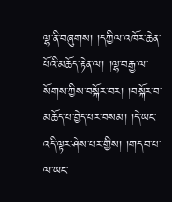ལྷ་ནི་བཞུགས། །དཀྱིལ་འཁོར་ཆེན་པོའི་མཆོད་རྟེན་ལ། །ལྷ་བརྒྱ་ལ་སོགས་ཀྱིས་བསྐོར་བར། །བསྐོར་བ་མཆོད་པ་བྱེད་པར་བསམ། །དེ་ཡང་འདི་ལྟར་ཤེས་པར་གྱིས། །གདབ་པ་ལ་ཡང་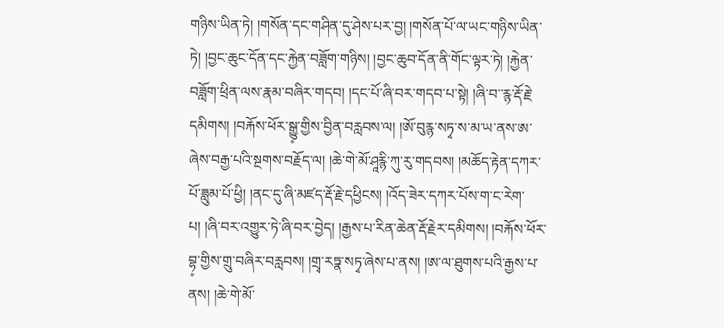གཉིས་ཡིན་ཏེ། །གསོན་དང་གཤིན་དུ་ཤེས་པར་བྱ། །གསོན་པོ་ལ་ཡང་གཉིས་ཡིན་ཏེ། །བྱང་ཆུང་དོན་དང་རྐྱེན་བཟློག་གཉིས། །བྱང་ཆུབ་དོན་ནི་གོང་ལྟར་ཏེ། །རྐྱེན་བཟློག་ཕྲིན་ལས་རྣམ་བཞིར་གདབ། །དང་པོ་ཞི་བར་གདབ་པ་སྟེ། །ཞི་བ་་རྙ་རྡོ་རྗེ་དམིགས། །བརྐོས་ཕོར་སྒྱུ༷་གྱིས་བྱིན་བརླབས་ལ། །ཨོ་བུརྙ་སཏྭ་ས་མ་ཡ་ནས་ཨ་ཞེས་བརྒྱ་པའི་སྔགས་བརྗོད་ལ། །ཆེ་གེ་མོ་ཤཱརྙི་ཀུ་རུ་གདབས། །མཆོད་རྟེན་དཀར་པོ་ཟླུམ་པོ་ཕྱི། །ནང་དུ་ཞི་མཛད་རྡོ་རྗེ་དཕྱིངས། །འོད་ཟེར་དཀར་པོས་ག་ང་རེག་པ། །ཞི་བར་འགྱུར་ཏེ་ཞི་བར་བྱེད། །རྒྱས་པ་རིན་ཆེན་རྡོ་རྗེར་དམིགས། །བརྐོས་ཕོར་བྷ༷་གྱིས་གྲུ་བཞིར་བརླབས། །གྲྭ་རཏྣ་སཏྭ་ཞེས་པ་ནས། །ཨ་ལ་ཐུགས་པའི་རྒྱས་པ་ནས། །ཆེ་གེ་མོ་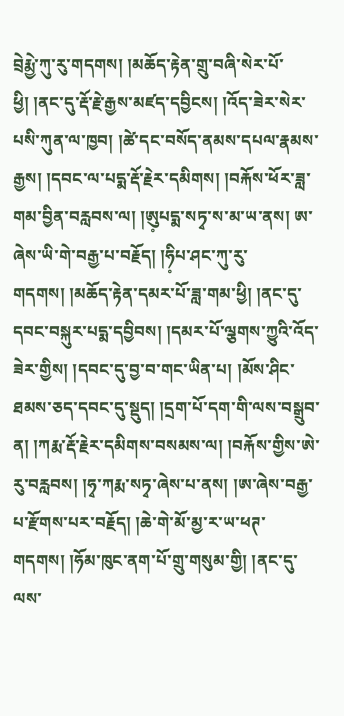བྲེརྨྱེ་ཀུ་རུ་གདགས། །མཆོད་རྟེན་གྲུ་བཞི་སེར་པོ་ཕྱི། །ནང་དུ་རྡོ་རྗེ་རྒྱས་མཛད་དབྱིངས། །འོད་ཟེར་སེར་པསི་ཀུན་ལ་ཁྱབ། །ཚེ་དང་བསོད་ནམས་དཔལ་རྣམས་རྒྱས། །དབང་ལ་པདྨ་རྡོ་རྗེར་དམིགས། །བརྐོས་ཕོར་ཟླ་གམ་བྱིན་བརླབས་ལ། །ཨུ༷པདྨ་སཏྭ་ས་མ་ཡ་ནས། ཨ་ཞེས་ཡི་གེ་བརྒྱ་པ་བརྗོད། །ཧི༷པ་ཤང་ཀུ་རུ་གདགས། །མཆོད་རྟེན་དམར་པོ་ཟླ་གམ་ཕྱི། །ནང་དུ་དབང་བསྐུར་པདྨ་དབྱིབས། །དམར་པོ་ལྕགས་ཀྱུའི་འོད་ཟེར་གྱིས། །དབང་དུ་བྱ་བ་གང་ཡིན་པ། །མོས་ཤིང་ཐམས་ཅད་དབང་དུ་སྡུད། །དྲག་པོ་དག་གི་ལས་བསྒྲུབ་ན། །ཀརྨ་རྡོ་རྗེར་དམིགས་བསམས་ལ། །བརྐོས་གྱིས་ཨེ་རུ་བརླབས། །ཧྭ་ཀརྨ་སཏྭ་ཞེས་པ་ནས། །ཨ་ཞེས་བརྒྱ་པ་རྫོགས་པར་བརྗོད། །ཆེ་གེ་མོ་མྱ་ར་ཡ་ཕཊ་གདགས། །ཧོམ་ཁུང་ནག་པོ་གྲུ་གསུམ་གྱི། །ནང་དུ་ལས་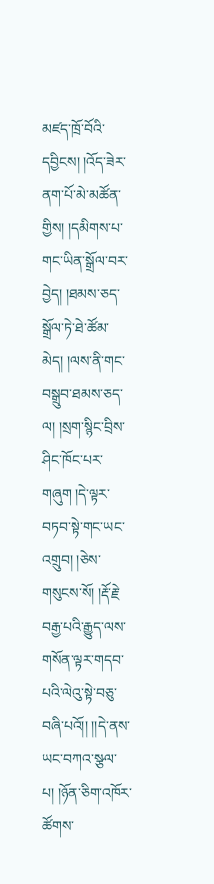མཛད་ཁྲོ་བོའི་དབྱིངས། །འོད་ཟེར་ནག་པོ་མེ་མཚོན་གྱིས། །དམིགས་པ་གང་ཡིན་སྒྲོལ་བར་བྱེད། །ཐམས་ཅད་སྒྲོལ་ཏེ་ཐེ་ཚོམ་མེད། །ལས་ནི་གང་བསྒྲུབ་ཐམས་ཅད་ལ། །སྲག་སྙིང་བྲིས་ཤིང་ཁོང་པར་གཞུག །དེ་ལྟར་བཏབ་སྟེ་གང་ཡང་འགྲུབ། །ཅེས་གསུངས་སོ། །རྡོ་རྗེ་བརྒྱ་པའི་རྒྱུད་ལས་གསོན་ལྟར་གདབ་པའི་ལེའུ་སྟེ་བཅུ་བཞི་པའོ།། །།དེ་ནས་ཡང་བཀའ་སྩལ་པ། །ཉོན་ཅིག་འཁོར་ཚོགས་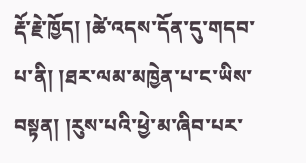རྡོ་རྗེ་ཁྱོད། །ཚེ་འདས་དོན་དུ་གདབ་པ་ནི། །ཐར་ལམ་མཁྱེན་པ་ང་ཡིས་བསྟན། །རུས་པའི་ཕྱེ་མ་ཞིབ་པར་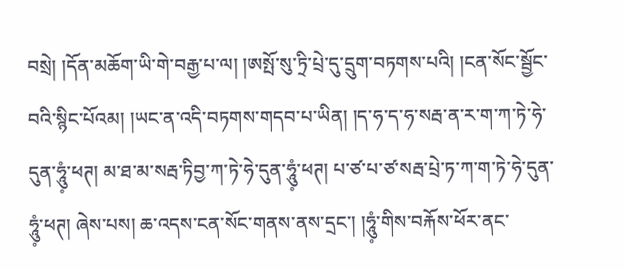བསྲེ། །དོན་མཆོག་ཡི་གེ་བརྒྱ་པ་ལ། །ཨསྤོ་སུ་ཏྲི་པྲེ་དུ་དྲུག་བཏགས་པའི། །ངན་སོང་སྦྱོང་བའི་སྙིང་པོའམ། །ཡང་ན་འདི་བཏགས་གདབ་པ་ཡིན། །ད་ཧ་ད་ཧ་སརྦ་ན་ར་ག་ཀ་ཏེ་ཧེ་དུན་ཧཱུཾ༷་ཕཊ། མ་ཐ་མ་སརྦ་ཏིབྱ་ཀ་ཏེ་ཧེ་དུན་ཧཱུཾ༷་ཕཊ། པ་ཙ་པ་ཙ་སརྦ་པྲེ་ཏ་ཀ་ག་ཏེ་ཧེ་དུན་ཧཱུཾ༷་ཕཊ། ཞེས་པས། ཆ་འདས་ངན་སོང་གནས་ནས་དྲང་། །ཧཱུཾ༷་གིས་བརྐོས་ཕོར་ནང་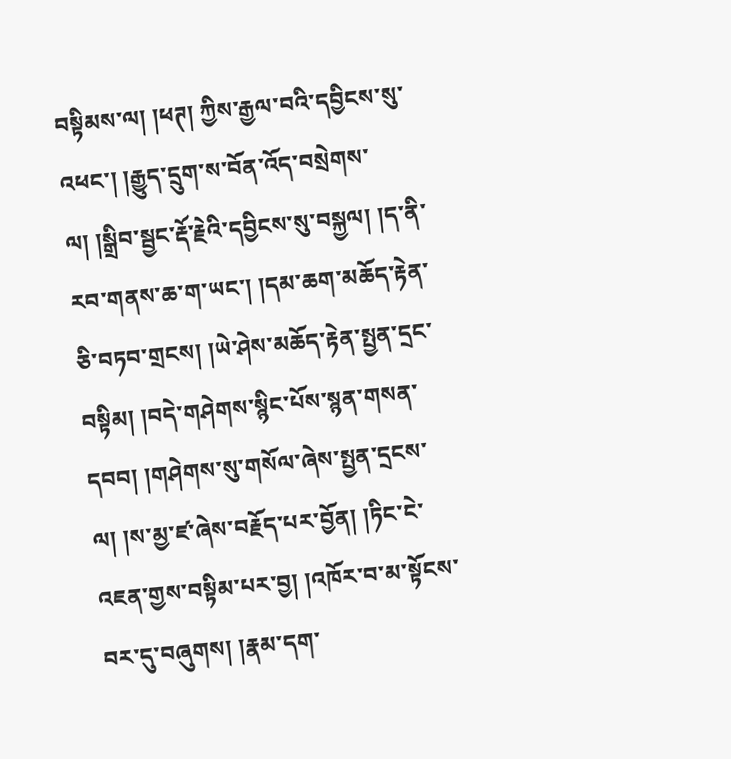བསྟིམས་ལ། །ཕཊ། ཀྱིས་རྒྱལ་བའི་དབྱིངས་སུ་འཕང་། །རྒྱུད་དྲུག་ས་བོན་འོད་བསྲེགས་ལ། །སྒྲིབ་སྦྱང་རྡོ་རྗེའི་དབྱིངས་སུ་བསྐྱལ། །ད་ནི་རབ་གནས་ཆ་ག་ཡང་། །དམ་ཆག་མཆོད་རྟེན་ཅི་བཏབ་གྲངས། །ཡེ་ཤེས་མཆོད་རྟེན་སྤྱན་དྲང་བསྟིམ། །བདེ་གཤེགས་སྙིང་པོས་སྙན་གསན་དབབ། །གཤེགས་སུ་གསོལ་ཞེས་སྤྱན་དྲངས་ལ། །ས་མྱ་ཛ་ཞེས་བརྗོད་པར་བྱོན། །ཏིང་ངེ་འཇན་གྱས་བསྟིམ་པར་བྱ། །འཁོར་བ་མ་སྟོངས་བར་དུ་བཞུགས། །རྣམ་དག་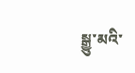སྒྱུ་མའི་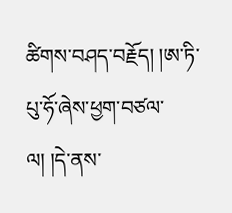ཚིགས་བཤད་བརྗོད། །ཨ་ཏི་པུ་ཧོ་ཞེས་ཕྱག་བཙལ་ལ། །དེ་ནས་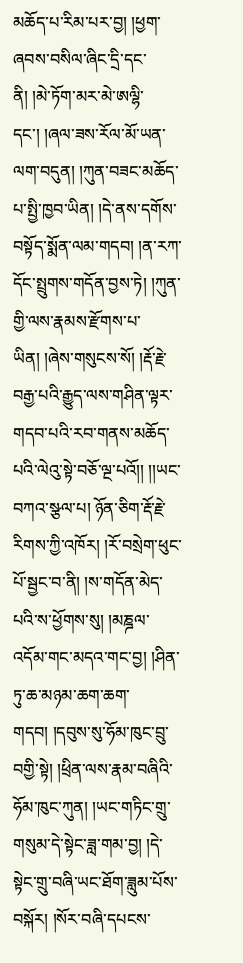མཆོད་པ་རིམ་པར་བྱ། །ཕྱག་ཞབས་བསིལ་ཞིང་དྲི་དང་ནི། །མེ་ཏོག་མར་མེ་ཨལྷི་དང་། །ཞལ་ཟས་རོལ་མོ་ཡན་ལག་བདུན། །ཀུན་བཟང་མཆོད་པ་སྤྱི་ཁྱབ་ཡིན། །དེ་ནས་དགོས་བསྟོད་སྨོན་ལམ་གདབ། །ན་རཀ་དོང་སྤྲུགས་གདོན་བྱས་ཏེ། །ཀུན་གྱི་ལས་རྣམས་རྫོགས་པ་ཡིན། །ཞེས་གསུངས་སོ། །རྡོ་རྗེ་བརྒྱ་པའི་རྒྱུད་ལས་གཤིན་ལྟར་གདབ་པའི་རབ་གནས་མཆོད་པའི་ལེའུ་སྟེ་བཅོ་ལྔ་པའོ།། །།ཡང་བཀའ་སྩལ་པ། ཉོན་ཅིག་རྡོ་རྗེ་རིགས་ཀྱི་འཁོར། །རོ་བསྲེག་ཕུང་པོ་སྦྱང་བ་ནི། །ས་གདོན་མེད་པའི་ས་ཕྱོགས་སུ། །མཎྜལ་འདོམ་གང་མདའ་གང་བྱ། །ཤིན་ཏུ་ཆ་མཉམ་ཆག་ཆག་གདབ། །དབུས་སུ་ཧོམ་ཁུང་བྲུ་བགྱི་སྟེ། །ཕྲིན་ལས་རྣམ་བཞིའི་ཧོམ་ཁུང་ཀུན། །ཡང་གཏིང་གྲུ་གསུམ་དེ་སྟེང་ཟླ་གམ་བྱ། །དེ་སྟེང་གྲུ་བཞི་ཡང་ཐོག་ཟླུམ་པོས་བསྐོར། །སོར་བཞི་དཔངས་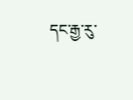དང་རྒྱ་རུ་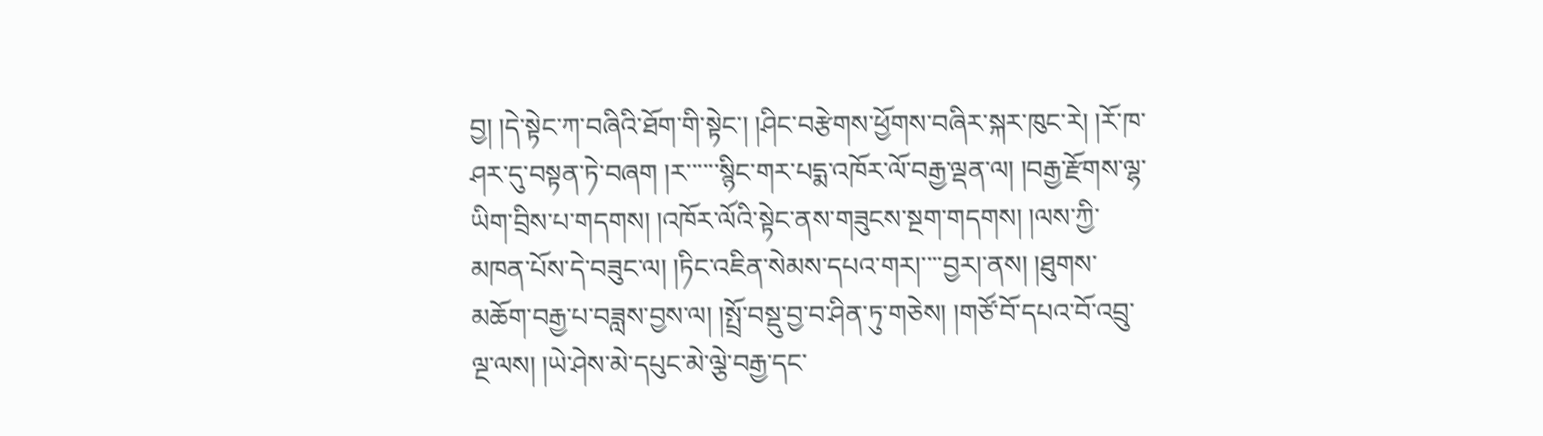བྱ། །དེ་སྟེང་ཀ་བཞིའི་ཐོག་གི་སྟེང་། །ཤིང་བརྩེགས་ཕྱོགས་བཞིར་སྐར་ཁུང་རེ། །རོ་ཁ་ཤར་དུ་བསྟན་ཏེ་བཞག །ར་་་་་་སྙིང་གར་པདྨ་འཁོར་ལོ་བརྒྱ་ལྡན་ལ། །བརྒྱ་རྫོགས་ལྷ་ཡིག་བྲིས་པ་གདགས། །འཁོར་ལོའི་སྟེང་ནས་གཟུངས་སྔག་གདགས། །ལས་ཀྱི་མཁན་པོས་དེ་བཟུང་ལ། །ཏིང་འཇིན་སེམས་དཔའ་གར།་་་་བྱར།་ནས། །ཐུགས་མཆོག་བརྒྱ་པ་བཟླས་བྱས་ལ། །སྤྲོ་བསྡུ་བྱ་བ་ཤིན་ཏུ་གཅེས། །གཙོ་བོ་དཔའ་བོ་འབྲུ་ལྔ་ལས། །ཡེ་ཤེས་མེ་དཔུང་མེ་ལྕེ་བརྒྱ་དང་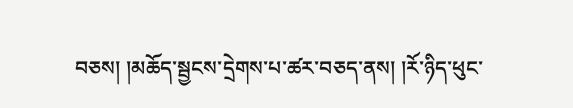བཅས། །མཆོད་སྦྱངས་དྲེགས་པ་ཚར་བཅད་ནས། །རོ་ཉིད་ཕུང་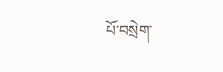པོ་བསྲེག་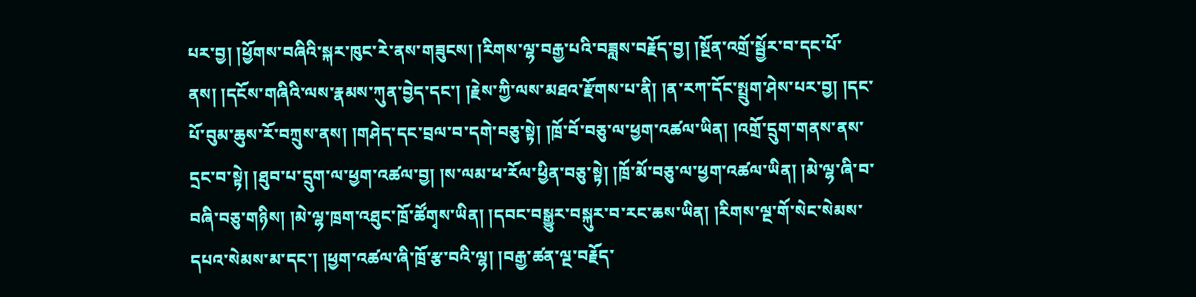པར་བྱ། །ཕྱོགས་བཞིའི་སྐར་ཁུང་རེ་ནས་གཟུངས། །རིགས་ལྷ་བརྒྱ་པའི་བཟླས་བརྗོད་བྱ། །སྔོན་འགྲོ་སྦྱོར་བ་དང་པོ་ནས། །དངོས་གཞིའི་ལས་རྣམས་ཀུན་བྱེད་དང་། །རྗེས་ཀྱི་ལས་མཐའ་རྫོགས་པ་ནི། །ན་རཀ་དོང་སྤྲུག་ཤེས་པར་བྱ། །དང་པོ་བུམ་ཆུས་རོ་བཀྲུས་ནས། །གཤེད་དང་བྲལ་བ་དགེ་བཅུ་སྟེ། །ཁྲོ་བོ་བཅུ་ལ་ཕྱག་འཚལ་ཡིན། །འགྲོ་དྲུག་གནས་ནས་དྲང་བ་སྟེ། །ཐུབ་པ་དྲུག་ལ་ཕྱག་འཚལ་བྱ། །ས་ལམ་ཕ་རོལ་ཕྱིན་བཅུ་སྟེ། །ཁྲོ་མོ་བཅུ་ལ་ཕྱག་འཚལ་ཡིན། །མེ་ལྷ་ཞི་བ་བཞི་བཅུ་གཉིས། །མེ་ལྷ་ཁྲག་འཐུང་ཁྲོ་ཚོགྭས་ཡིན། །དབང་བསྒྱུར་བསྐུར་བ་རང་ཆས་ཡིན། །རིགས་ལྔ་གོ་སེང་སེམས་དཔའ་སེམས་མ་དང་། །ཕྱག་འཚལ་ཞི་ཁྲོ་རྩ་བའི་ལྷ། །བརྒྱ་ཚན་ལྔ་བརྗོད་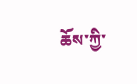ཆོས་ཀྱི་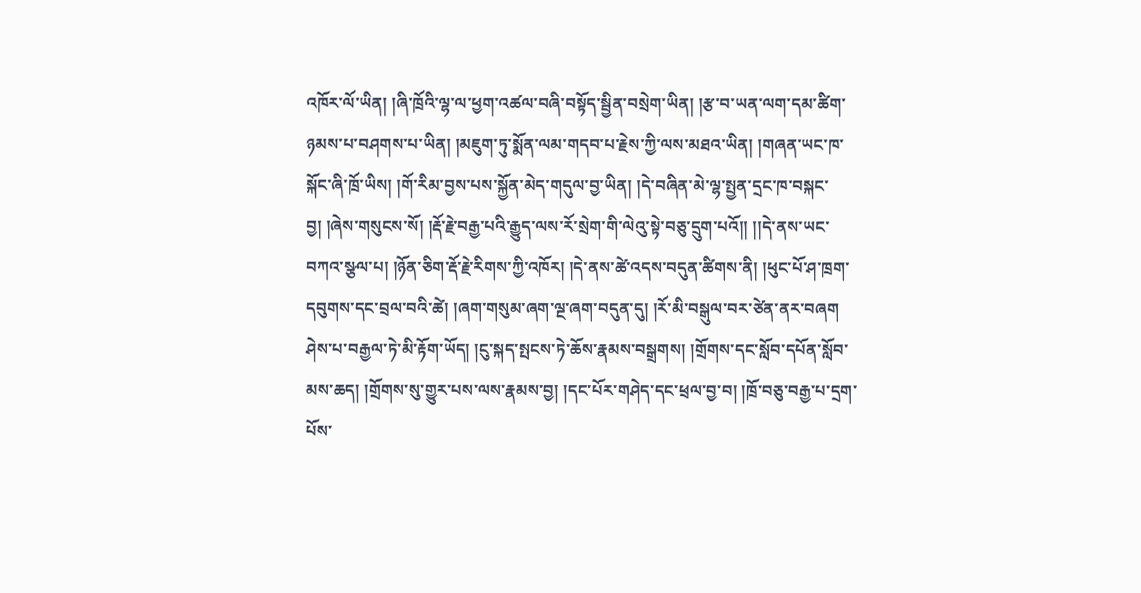འཁོར་ལོ་ཡིན། །ཞི་ཁྲོའི་ལྷ་ལ་ཕྱག་འཚལ་བཞི་བསྟོད་སྦྱིན་བསྲེག་ཡིན། །རྩ་བ་ཡན་ལག་དམ་ཚིག་ཉམས་པ་བཤགས་པ་ཡིན། །མཇུག་ཏུ་སྨོན་ལམ་གདབ་པ་རྗེས་ཀྱི་ལས་མཐའ་ཡིན། །གཞན་ཡང་ཁ་སྐོང་ཞི་ཁྲོ་ཡིས། །གོ་རིམ་བྱས་པས་སྐྱོན་མེད་གདུལ་བྱ་ཡིན། །དེ་བཞིན་མེ་ལྷ་སྤྱན་དྲང་ཁ་བསྐང་བྱ། །ཞེས་གསུངས་སོ། །རྡོ་རྗེ་བརྒྱ་པའི་རྒྱུད་ལས་རོ་སྲེག་གི་ལེའུ་སྟེ་བཅུ་དྲུག་པའོ།། །།དེ་ནས་ཡང་བཀའ་སྩལ་པ། །ཉོན་ཅིག་རྡོ་རྗེ་རིགས་ཀྱི་འཁོར། །དེ་ནས་ཚེ་འདས་བདུན་ཚིགས་ནི། །ཕུང་པོ་ཤ་ཁྲག་དབུགས་དང་བྲལ་བའི་ཚེ། །ཞག་གསུམ་ཞག་ལྔ་ཞག་བདུན་དུ། །རོ་མི་བསྒུལ་བར་ཙེན་ནར་བཞག ཤེས་པ་བརྒྱལ་ཏེ་མི་རྟོག་ཡོད། །ངུ་སྐད་སྤངས་ཏེ་ཆོས་རྣམས་བསྒྲགས། །གྲོགས་དང་སློབ་དཔོན་སློབ་མས་ཆད། །གྲོགས་སུ་གྱུར་པས་ལས་རྣམས་བྱ། །དང་པོར་གཤེད་དང་ཕྲལ་བྱ་བ། །ཁྲོ་བཅུ་བརྒྱ་པ་དྲག་པོས་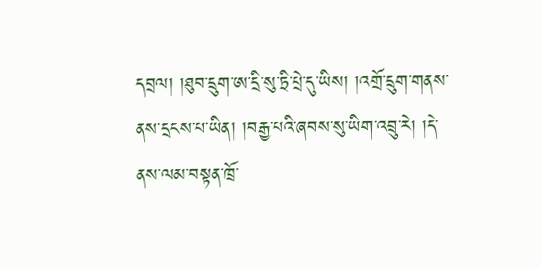དབྲལ། །ཐུབ་དྲུག་ཨ་དྲི་སུ་ཏྲི་པྲེ་དུ་ཡིས། །འགྲོ་དྲུག་གནས་ནས་དྲངས་པ་ཡིན། །བརྒྱ་པའི་ཞབས་སུ་ཡིག་འབྲུ་རེ། །དེ་ནས་ལམ་བསྟན་ཁྲོ་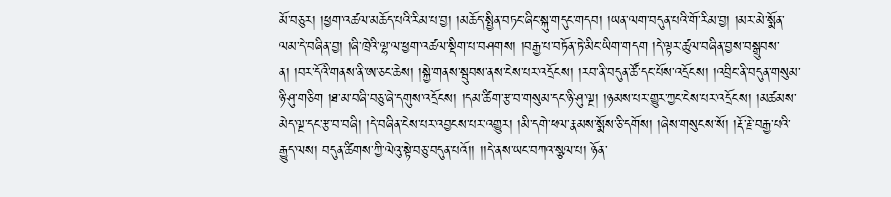མོ་བཅུར། །ཕྱག་འཚལ་མཆོད་པའི་རིམ་པ་བྱ། །མཆོད་སྤྱིན་བཏང་ཞིང་སྐུ་གདུང་གདབ། །ཡན་ལག་བདུན་པའི་གོ་རིམ་བྱ། །མར་མེ་སྨོན་ལམ་དེ་བཞིན་བྱ། །ཞི་ཁྲེའི་ལྷ་ལ་ཕྱག་འཚལ་སྡིག་པ་བཤགས། །བརྒྱ་པ་བཏོན་ཏེ་མིང་ཡིག་གདག །དེ་ལྟར་ཚུལ་བཞིན་བྱས་བསྒྲུབས་ན། །བར་དོའི་གནས་ནི་ཨ་ཅང་ཆེས། །སྐྱེ་གནས་སྦུབས་ནས་ངེས་པར་འདྲོངས། །རབ་ནི་བདུན་ཚོ་དང་པོས་འདྲོངས། །འབྲིང་ནི་བདུན་གསུམ་ཉི་ཤུ་གཅིག །ཐ་མ་བཞི་བཅུ་ཞེ་དགུས་འདྲོངས། །དམ་ཚིག་རྩ་བ་གསུམ་དང་ཉི་ཤུ་ལྔ། །ཉམས་པར་གྱུར་ཀྱང་ངེས་པར་འདྲོངས། །མཚམས་མེད་ལྔ་དང་རྩ་བ་བཞི། །དེ་བཞིན་ངེས་པར་འབྱངས་པར་འགྱུར། །མི་དགེ་ཕལ་རྣམས་སྨོས་ཅི་དགོས། །ཞེས་གསུངས་སོ། །རྡོ་རྗེ་བརྒྱ་པའི་རྒྱུད་ལས། བདུན་ཚིགས་ཀྱི་ལེའུ་སྟེ་བཅུ་བདུན་པའོ།། །།དེ་ནས་ཡང་བཀའ་སྩལ་པ། ཉོན་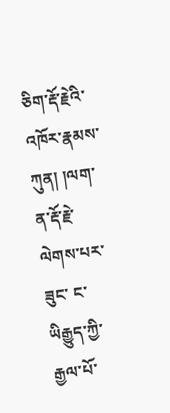ཅིག་རྡོ་རྗེའི་འཁོར་རྣམས་ཀུན། །ལག་ན་རྡོ་རྗེ་ལེགས་པར་ཟུང་ ང་ཡིརྒྱུད་ཀྱི་རྒྱལ་པོ་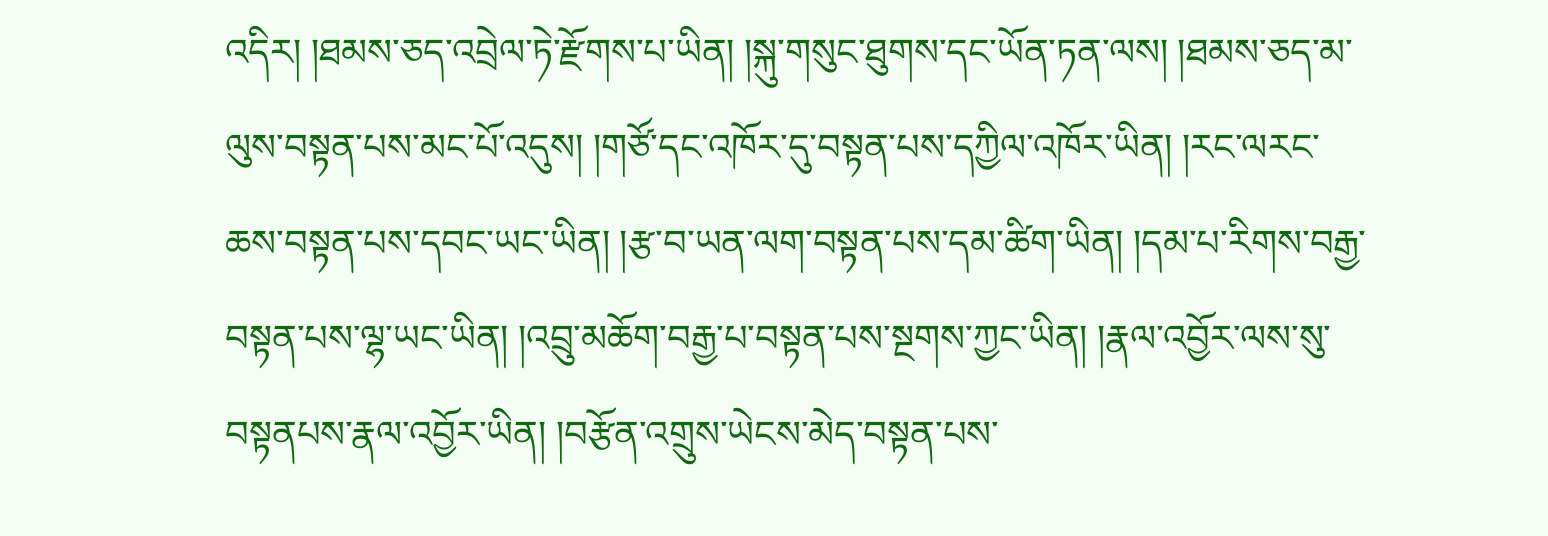འདིར། །ཐམས་ཅད་འབྲེལ་ཏེ་རྫོགས་པ་ཡིན། །སྐུ་གསུང་ཐུགས་དང་ཡོན་ཏན་ལས། །ཐམས་ཅད་མ་ལུས་བསྟན་པས་མང་པོ་འདུས། །གཙོ་དང་འཁོར་དུ་བསྟན་པས་དཀྱིལ་འཁོར་ཡིན། །རང་ལརང་ཆས་བསྟན་པས་དབང་ཡང་ཡིན། །རྩ་བ་ཡན་ལག་བསྟན་པས་དམ་ཚིག་ཡིན། །དམ་པ་རིགས་བརྒྱ་བསྟན་པས་ལྷ་ཡང་ཡིན། །འབྲུ་མཆོག་བརྒྱ་པ་བསྟན་པས་སྔགས་ཀྱང་ཡིན། །རྣལ་འབྱོར་ལས་སུ་བསྟནཔས་རྣལ་འབྱོར་ཡིན། །བརྩོན་འགྲུས་ཡེངས་མེད་བསྟན་པས་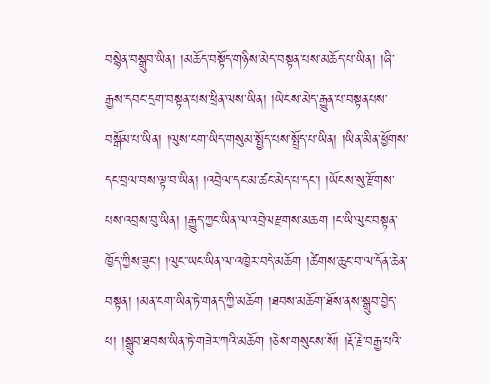བསྙེན་བསྒྲུབ་ཡིན། །མཆོད་བསྟོད་གཉིས་མེད་བསྟན་པས་མཆོད་པ་ཡིན། །ཞི་རྒྱས་དབང་དྲག་བསྟན་པས་ཕྲིན་ལས་ཡིན། །ཡེངས་མེད་རྒྱུན་པ་བསྟནཔས་བསྒོམ་པ་ཡིན། །ལུས་ངག་ཡིད་གསུམ་སྤྱོད་པས་སྤྲོད་པ་ཡིན། །ཡིན་མིན་ཕྱོགས་དང་བྲལ་བས་ལྟ་བ་ཡིན། །འབྲེལ་དང་མ་ཚང་མེད་པ་དང་། །ཡོངས་སུ་རྫོགས་པས་འབྲས་བུ་ཡིན། །རྒྱུད་ཀྱང་ཡིན་ལ་འབྲེལརྫགས་མཆག །ང་ཡི་ལུང་བསྟན་ཁྱོད་ཀྱིས་ཟུང་། །ལུང་་ཡང་ཡིན་ལ་འཁྱེར་བདེ་མཆོག །ཚེགས་ཆུང་བ་ལ་དོན་ཆེན་བསྟན། །མན་ངག་ཡིན་ཏེ་གནད་ཀྱི་མཆོག །ཐབས་མཆོག་ཐོས་ནས་སྒྲུབ་བྱེད་པ། །སྒྲུབ་ཐབས་ཡིན་ཏེ་གཟེར་ཀའི་མཆོག །ཅེས་གསུངས་སོ། །རྡོ་རྗེ་བརྒྱ་པའི་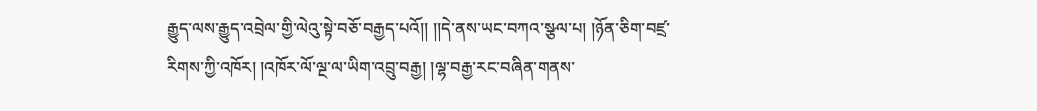རྒྱུད་ལས་རྒྱུད་འབྲེལ་གྱི་ལེའུ་སྟེ་བཅོ་བརྒྱད་པའོ།། །།དེ་ནས་ཡང་བཀའ་སྩལ་པ། །ཉོན་ཅིག་བཛྲ་རིགས་ཀྱི་འཁོར། །འཁོར་ལོ་ལྔ་ལ་ཡིག་འབྲུ་བརྒྱ། །ལྷ་བརྒྱ་རང་བཞིན་གནས་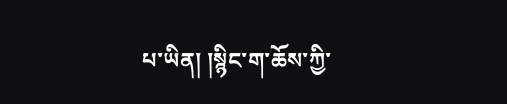པ་ཡིན། །སྙིང་ག་ཆོས་ཀྱི་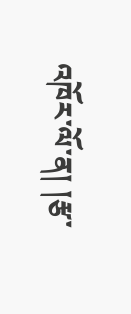འཁོར་ལོ་ན། །རྩ་